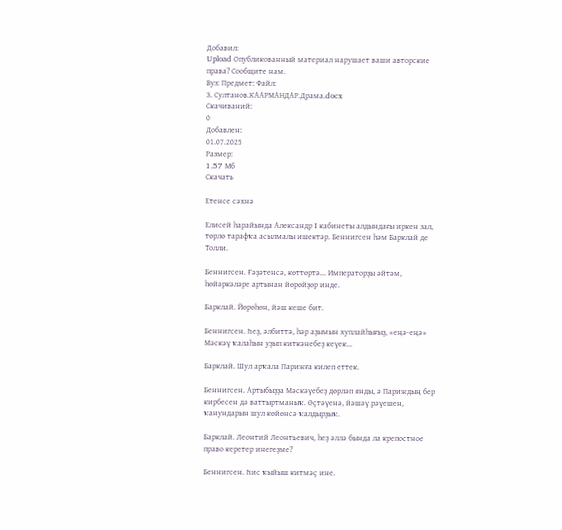Добавил:
Upload Опубликованный материал нарушает ваши авторские права? Сообщите нам.
Вуз: Предмет: Файл:
З. Султанов.КААРМАНДАР.Драма.docx
Скачиваний:
0
Добавлен:
01.07.2025
Размер:
1.57 Mб
Скачать

Етенсе сәхнә

Елисей һарайында Александр I кабинеты алдындағы иркен зал, төрлө тарафҡа асылмалы ишектәр. Беннигсен һәм Барклай де Толли.

Беннигсен. Ғәҙәтенсә, көттөртә... Императорҙы әйтәм, һөйәркәләре артынан йөрөйҙөр инде.

Барклай. Йөрөһөн, йәш кеше бит.

Беннигсен. Һеҙ, әлбиттә, һәр аҙымын хуплайһығыҙ, «еңә-еңә» Мәскәү ҡалаһын уҙып киткәнебеҙ кеүек...

Барклай. Шул арҡала Парижға килеп еттек.

Беннигсен. Артыбыҙҙа Мәскәүебеҙ дөрләп янды, ә Париждың бер кирбесен дә ваттыртманыҡ. Өҫтәүенә, йәшәү рәүешен, ҡанундарын шул көйөнсә ҡалдырҙыҡ.

Барклай. Леонтий Леонтьевич, һеҙ әллә бында ла крепостное право керетер инегеҙме?

Беннигсен. Һис ҡыйыш китмәҫ ине.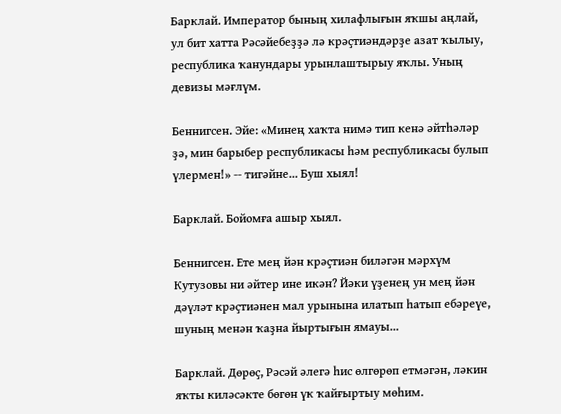Барклай. Император бының хилафлығын яҡшы аңлай, ул бит хатта Рәсәйебеҙҙә лә крәҫтиәндәрҙе азат ҡылыу, республика ҡанундары урынлаштырыу яҡлы. Уның девизы мәғлүм.

Беннигсен. Эйе: «Минең хаҡта нимә тип кенә әйтһәләр ҙә, мин барыбер республикасы һәм республикасы булып үлермен!» -- тигәйне... Буш хыял!

Барклай. Бойомға ашыр хыял.

Беннигсен. Ете мең йән крәҫтиән биләгән мәрхүм Кутузовы ни әйтер ине икән? Йәки үҙенең ун мең йән дәүләт крәҫтиәнен мал урынына илатып һатып ебәреүе, шуның менән ҡаҙна йыртығын ямауы...

Барклай. Дөрөҫ, Рәсәй әлегә һис өлгөрөп етмәгән, ләкин яҡты киләсәкте бөгөн үк ҡайғыртыу мөһим.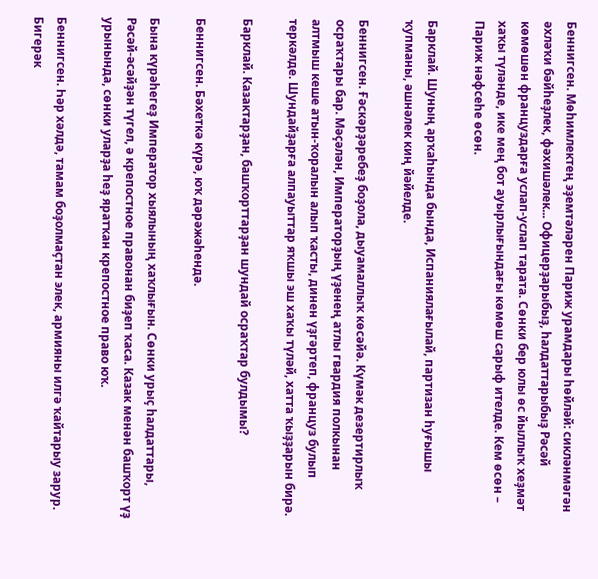Беннигсен. Мөһимлектең эҙемтәләрен Париж урамдары һөйләй: сикләнмәгән әхләҡи бәйһеҙлек, фәхишәлек... Офицерҙарыбыҙ, һалдаттарыбыҙ Рәсәй көмөшөн француздарға услап-услап тарата. Сөнки бер юлы өс йыллыҡ хеҙмәт хаҡы түләнде, ике мең бот ауырлығындағы көмөш сарыф ителде. Кем өсөн – Париж нәфсеһе өсөн.

Барклай. Шуның арҡаһында бында, Испаниялағылай, партизан һуғышы ҡупманы, әшнәлек киң йәйелде.

Беннигсен. Ғәскәрҙәребеҙ боҙола, дыуамаллыҡ көсәйә. Күмәк дезертирлыҡ осраҡтары бар. Мәҫәлән, Императорҙың үҙенең атлы гвардия полкынан алтмыш кеше атын-ҡоралын алып ҡасты, динен үҙгәртеп, француз булып теркәлде. Шундайҙарға алпауыттар яҡшы эш хаҡы түләй, хатта ҡыҙҙарын бирә.

Барклай. Казактарҙан, башҡорттарҙан шундай осраҡтар булдымы?

Беннигсен. Бәхеткә күрә, юҡ дәрәжәһендә.

Бына күрәһегеҙ Император хыялының хаҡлығын. Сөнки урыҫ һалдаттары, Рәсәй-әсәйҙән түгел, ә крепостное правонан биҙеп ҡаса. Казак менән башҡорт үҙ урынында, сөнки уларҙа һеҙ яратҡан крепостное право юҡ.

Беннигсен. Һәр хәлдә, тамам боҙолмаҫтан элек, армияны илгә ҡайтарыу зарур. Бигерәк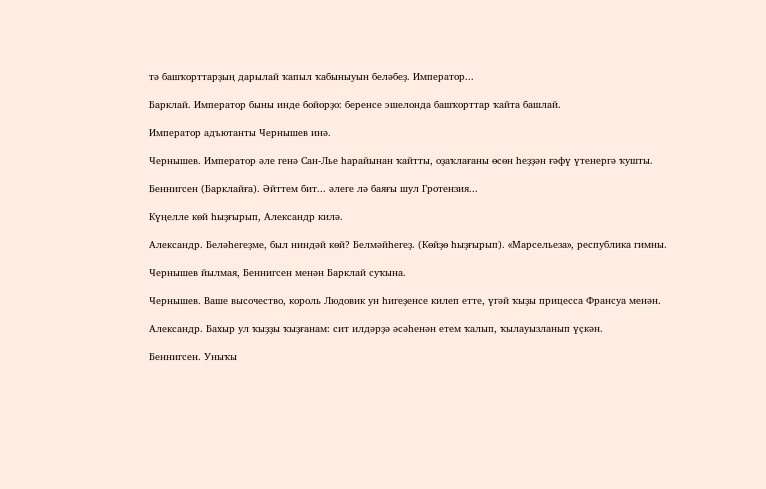тә башҡорттарҙың дарылай ҡапыл ҡабыныуын беләбеҙ. Император...

Барклай. Император быны инде бойорҙо: беренсе эшелонда башҡорттар ҡайта башлай.

Император адъютанты Чернышев инә.

Чернышев. Император әле генә Сан-Лье һарайынан ҡайтты, оҙаҡлағаны өсөн һеҙҙән ғәфү үтенергә ҡушты.

Беннигсен (Барклайға). Әйттем бит... әлеге лә баяғы шул Гротензия...

Күңелле көй һыҙғырып, Александр килә.

Александр. Беләһегеҙме, был ниндәй көй? Белмәйһегеҙ. (Көйҙө һыҙғырып). «Марсельеза», республика гимны.

Чернышев йылмая, Беннигсен менән Барклай суҡына.

Чернышев. Ваше высочество, король Людовик ун һигеҙенсе килеп етте, үгәй ҡыҙы прицесса Франсуа менән.

Александр. Бахыр ул ҡыҙҙы ҡыҙғанам: сит илдәрҙә әсәһенән етем ҡалып, ҡылауызланып үҫкән.

Беннигсен. Уныҡы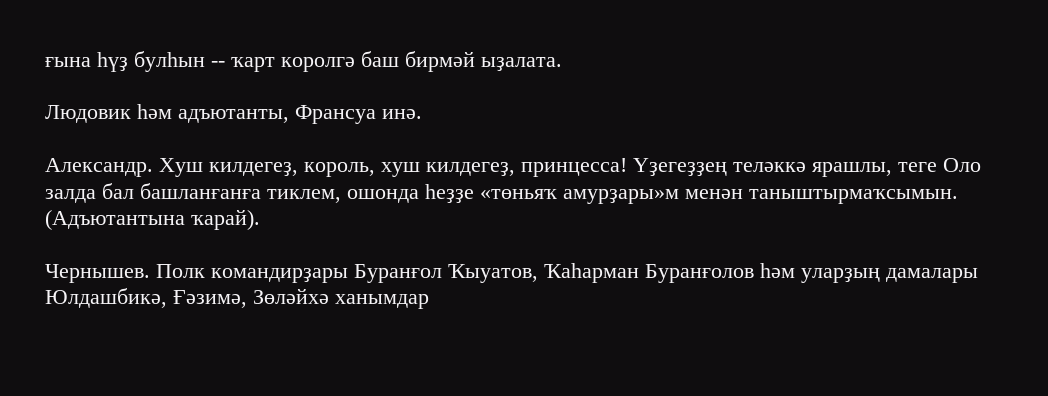ғына һүҙ булһын -- ҡарт королгә баш бирмәй ыҙалата.

Людовик һәм адъютанты, Франсуа инә.

Александр. Хуш килдегеҙ, король, хуш килдегеҙ, принцесса! Үҙегеҙҙең теләккә ярашлы, теге Оло залда бал башланғанға тиклем, ошонда һеҙҙе «төньяҡ амурҙары»м менән таныштырмаҡсымын. (Адъютантына ҡарай).

Чернышев. Полк командирҙары Буранғол Ҡыуатов, Ҡаһарман Буранғолов һәм уларҙың дамалары Юлдашбикә, Ғәзимә, Зөләйхә ханымдар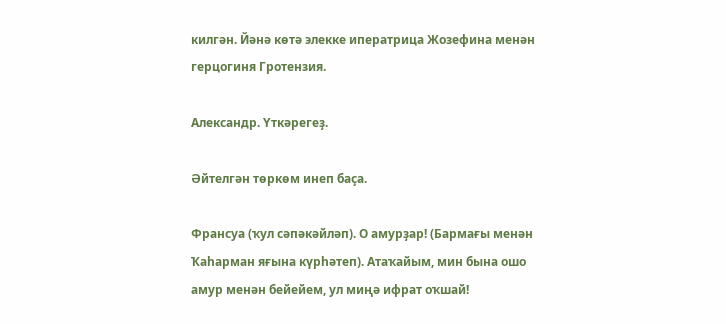килгән. Йәнә көтә элекке иператрица Жозефина менән герцогиня Гротензия.

Александр. Үткәрегеҙ.

Әйтелгән төркөм инеп баҫа.

Франсуа (ҡул сәпәкәйләп). О амурҙар! (Бармағы менән Ҡаһарман яғына күрһәтеп). Атаҡайым, мин бына ошо амур менән бейейем, ул миңә ифрат оҡшай!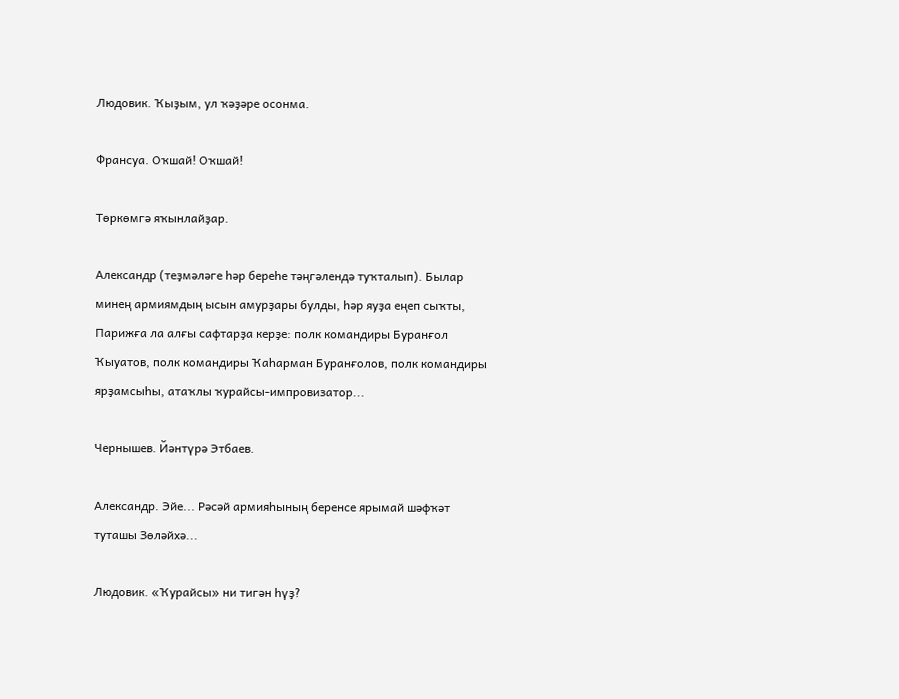Людовик. Ҡыҙым, ул ҡәҙәре осонма.

Франсуа. Оҡшай! Оҡшай!

Төркөмгә яҡынлайҙар.

Александр (теҙмәләге һәр береһе тәңгәлендә туҡталып). Былар минең армиямдың ысын амурҙары булды, һәр яуҙа еңеп сыҡты, Парижға ла алғы сафтарҙа керҙе: полк командиры Буранғол Ҡыуатов, полк командиры Ҡаһарман Буранғолов, полк командиры ярҙамсыһы, атаҡлы ҡурайсы-импровизатор...

Чернышев. Йәнтүрә Этбаев.

Александр. Эйе... Рәсәй армияһының беренсе ярымай шәфҡәт туташы Зөләйхә...

Людовик. «Ҡурайсы» ни тигән һүҙ?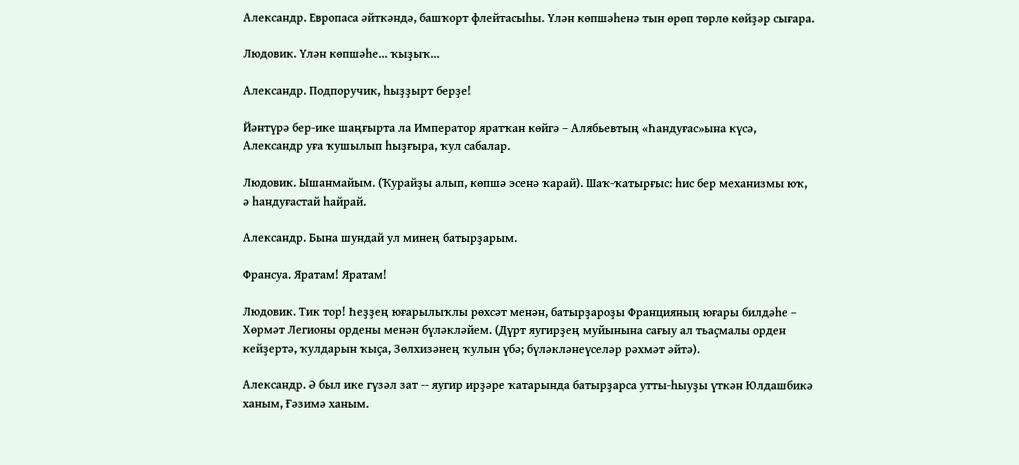Александр. Европаса әйткәндә, башҡорт флейтасыһы. Үлән көпшәһенә тын өрөп төрлө көйҙәр сығара.

Людовик. Үлән көпшәһе... ҡыҙыҡ...

Александр. Подпоручик, һыҙҙырт берҙе!

Йәнтүрә бер-ике шаңғырта ла Император яратҡан көйгә – Алябьевтың «Һандуғас»ына күсә, Александр уға ҡушылып һыҙғыра, ҡул сабалар.

Людовик. Ышанмайым. (Ҡурайҙы алып, көпшә эсенә ҡарай). Шаҡ-ҡатырғыс: һис бер механизмы юҡ, ә һандуғастай һайрай.

Александр. Бына шундай ул минең батырҙарым.

Франсуа. Яратам! Яратам!

Людовик. Тик тор! Һеҙҙең юғарылыҡлы рөхсәт менән, батырҙароҙы Францияның юғары билдәһе – Хөрмәт Легионы ордены менән бүләкләйем. (Дүрт яугирҙең муйынына сағыу ал тьаҫмалы орден кейҙертә, ҡулдарын ҡыҫа, Зөлхизәнең ҡулын үбә; бүләкләнеүселәр рәхмәт әйтә).

Александр. Ә был ике гүзәл зат -- яугир ирҙәре ҡатарында батырҙарса утты-һыуҙы үткән Юлдашбикә ханым, Ғәзимә ханым.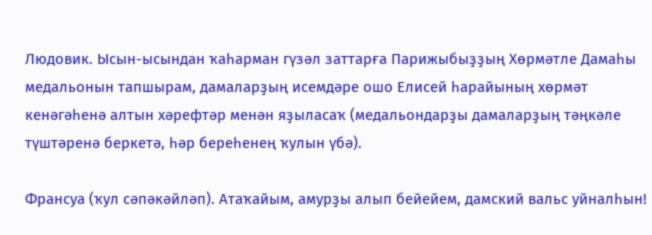Людовик. Ысын-ысындан ҡаһарман гүзәл заттарға Парижыбыҙҙың Хөрмәтле Дамаһы медальонын тапшырам, дамаларҙың исемдәре ошо Елисей һарайының хөрмәт кенәгәһенә алтын хәрефтәр менән яҙыласаҡ (медальондарҙы дамаларҙың тәңкәле түштәренә беркетә, һәр береһенең ҡулын үбә).

Франсуа (ҡул сәпәкәйләп). Атаҡайым, амурҙы алып бейейем, дамский вальс уйналһын!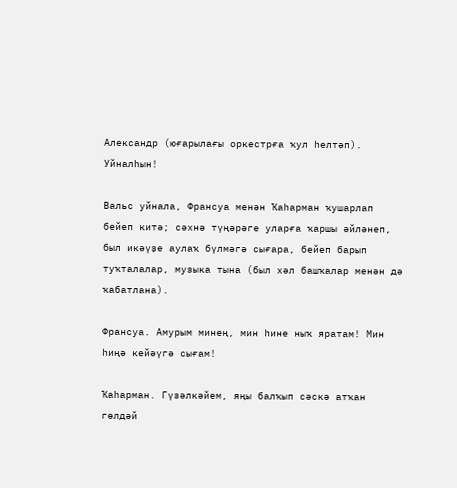Александр (юғарылағы оркестрға ҡул һелтәп). Уйналһын!

Вальс уйнала, Франсуа менән Ҡаһарман ҡушарлап бейеп китә; сәхнә түңәрәге уларға ҡаршы әйләнеп, был икәүҙе аулаҡ бүлмәгә сығара, бейеп барып туҡталалар, музыка тына (был хәл башҡалар менән дә ҡабатлана).

Франсуа. Амурым минең, мин һине ныҡ яратам! Мин һиңә кейәүгә сығам!

Ҡаһарман. Гүзәлкәйем, яңы балҡып сәскә атҡан гөлдәй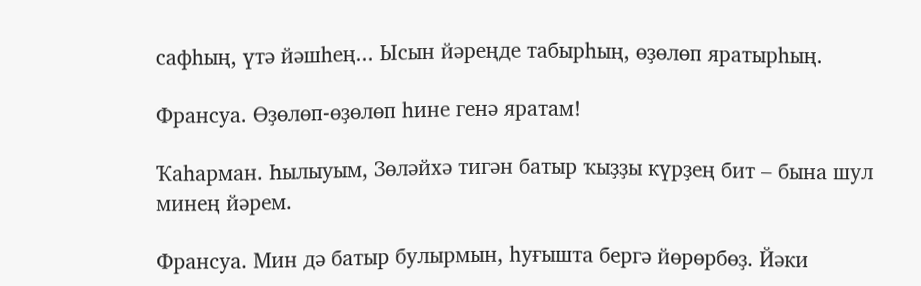сафһың, үтә йәшһең... Ысын йәреңде табырһың, өҙөлөп яратырһың.

Франсуа. Өҙөлөп-өҙөлөп һине генә яратам!

Ҡаһарман. Һылыуым, Зөләйхә тигән батыр ҡыҙҙы күрҙең бит – бына шул минең йәрем.

Франсуа. Мин дә батыр булырмын, һуғышта бергә йөрөрбөҙ. Йәки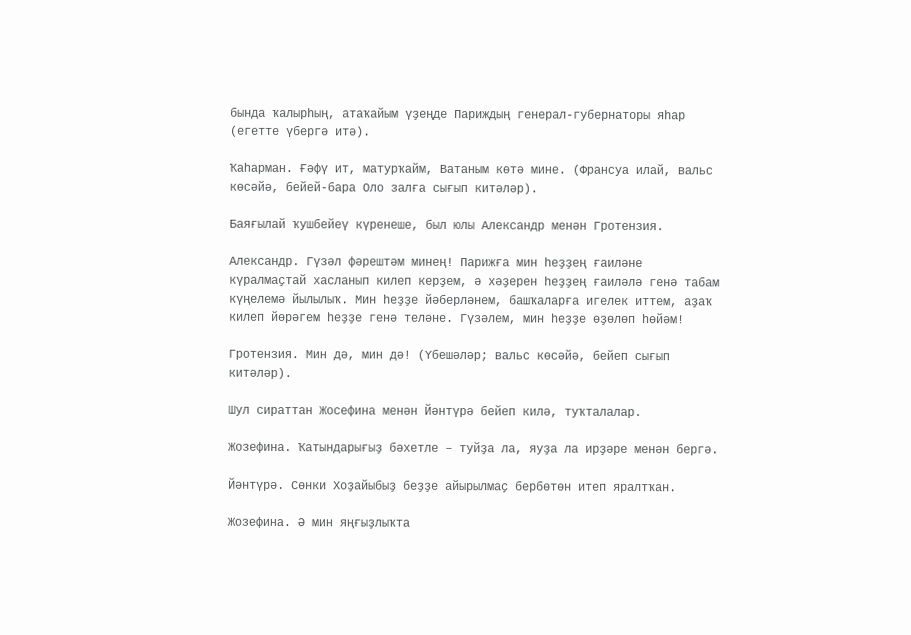бында ҡалырһың, атаҡайым үҙеңде Париждың генерал-губернаторы яһар (егетте үбергә итә).

Ҡаһарман. Ғәфү ит, матурҡайм, Ватаным көтә мине. (Франсуа илай, вальс көсәйә, бейей-бара Оло залға сығып китәләр).

Баяғылай ҡушбейеү күренеше, был юлы Александр менән Гротензия.

Александр. Гүзәл фәрештәм минең! Парижға мин һеҙҙең ғаиләне күралмаҫтай хасланып килеп керҙем, ә хәҙерен һеҙҙең ғаиләлә генә табам күңелемә йылылыҡ. Мин һеҙҙе йәберләнем, башҡаларға игелек иттем, аҙаҡ килеп йөрәгем һеҙҙе генә теләне. Гүзәлем, мин һеҙҙе өҙөлөп һөйәм!

Гротензия. Мин дә, мин дә! (Үбешәләр; вальс көсәйә, бейеп сығып китәләр).

Шул сираттан Жосефина менән Йәнтүрә бейеп килә, туҡталалар.

Жозефина. Ҡатындарығыҙ бәхетле – туйҙа ла, яуҙа ла ирҙәре менән бергә.

Йәнтүрә. Сөнки Хоҙайыбыҙ беҙҙе айырылмаҫ бербөтөн итеп яралтҡан.

Жозефина. Ә мин яңғыҙлыҡта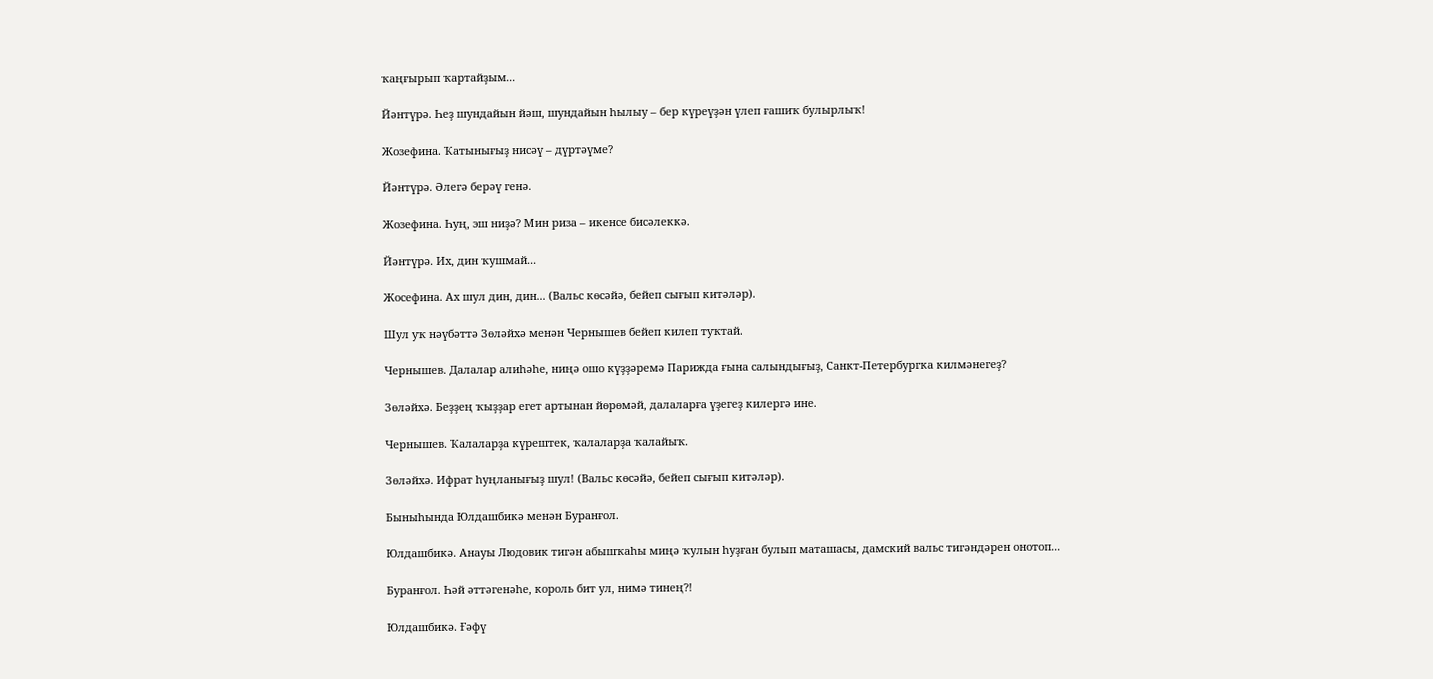ҡаңғырып ҡартайҙым...

Йәнтүрә. Һеҙ шундайын йәш, шундайын һылыу – бер күреүҙән үлеп ғашиҡ булырлыҡ!

Жозефина. Ҡатынығыҙ нисәү – дүртәүме?

Йәнтүрә. Әлегә берәү генә.

Жозефина. Һуң, эш ниҙә? Мин риза – икенсе бисәлеккә.

Йәнтүрә. Их, дин ҡушмай...

Жосефина. Ах шул дин, дин... (Вальс көсәйә, бейеп сығып китәләр).

Шул уҡ нәүбәттә Зөләйхә менән Чернышев бейеп килеп туҡтай.

Чернышев. Далалар алиһәһе, ниңә ошо күҙҙәремә Парижда ғына салындығыҙ, Санкт-Петербургка килмәнегеҙ?

Зөләйхә. Беҙҙең ҡыҙҙар егет артынан йөрөмәй, далаларға үҙегеҙ килергә ине.

Чернышев. Ҡалаларҙа күрештек, ҡалаларҙа ҡалайыҡ.

Зөләйхә. Ифрат һуңланығыҙ шул! (Вальс көсәйә, бейеп сығып китәләр).

Быныһында Юлдашбикә менән Буранғол.

Юлдашбикә. Анауы Людовик тигән абышҡаһы миңә ҡулын һуҙған булып маташасы, дамский вальс тигәндәрен онотоп...

Буранғол. Һәй әттәгенәһе, король бит ул, нимә тинең?!

Юлдашбикә. Ғәфү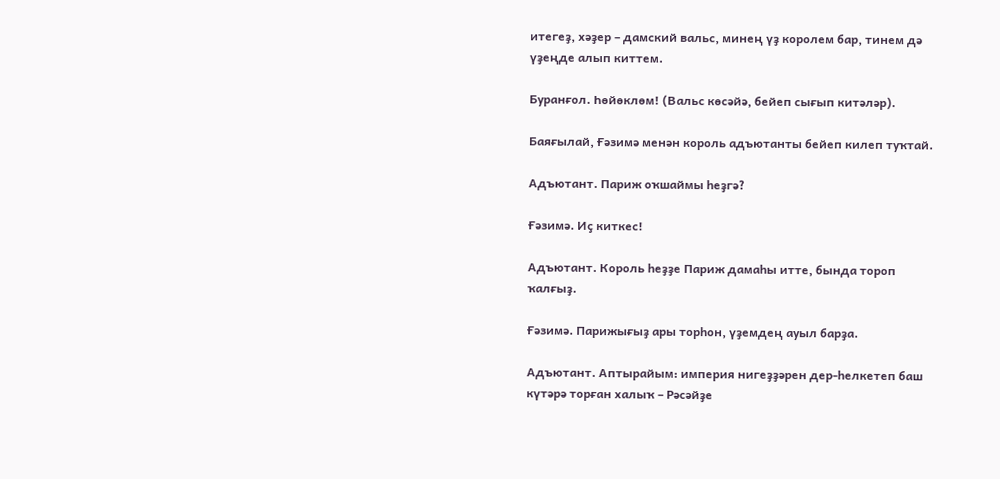итегеҙ, хәҙер – дамский вальс, минең үҙ королем бар, тинем дә үҙеңде алып киттем.

Буранғол. Һөйөклөм! (Вальс көсәйә, бейеп сығып китәләр).

Баяғылай, Ғәзимә менән король адъютанты бейеп килеп туҡтай.

Адъютант. Париж оҡшаймы һеҙгә?

Ғәзимә. Иҫ киткес!

Адъютант. Король һеҙҙе Париж дамаһы итте, бында тороп ҡалғыҙ.

Ғәзимә. Парижығыҙ ары торһон, үҙемдең ауыл барҙа.

Адъютант. Аптырайым: империя нигеҙҙәрен дер-һелкетеп баш күтәрә торған халыҡ – Рәсәйҙе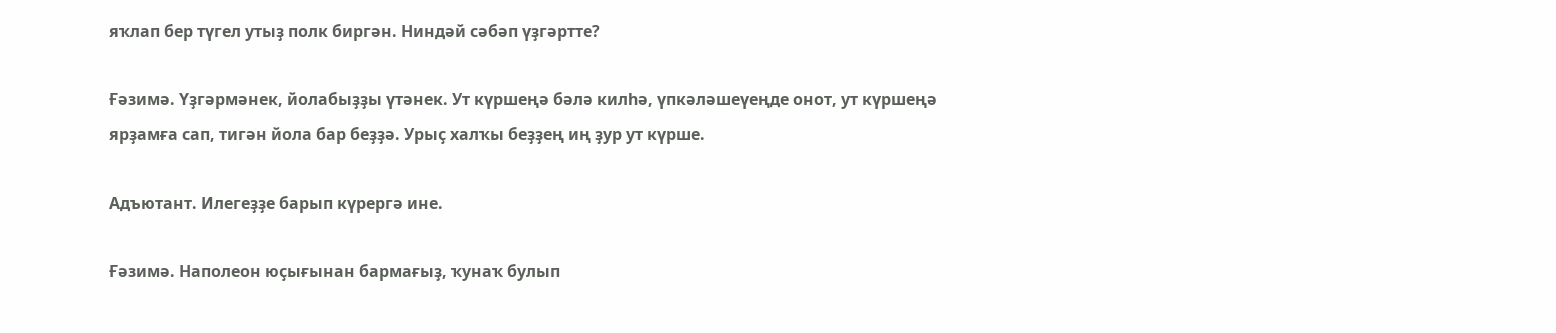яҡлап бер түгел утыҙ полк биргән. Ниндәй сәбәп үҙгәртте?

Ғәзимә. Үҙгәрмәнек, йолабыҙҙы үтәнек. Ут күршеңә бәлә килһә, үпкәләшеүеңде онот, ут күршеңә ярҙамға сап, тигән йола бар беҙҙә. Урыҫ халҡы беҙҙең иң ҙур ут күрше.

Адъютант. Илегеҙҙе барып күрергә ине.

Ғәзимә. Наполеон юҫығынан бармағыҙ, ҡунаҡ булып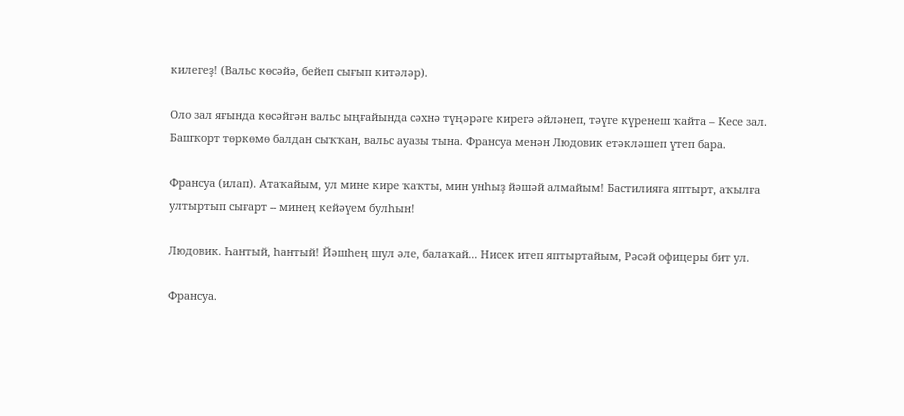килегеҙ! (Вальс көсәйә, бейеп сығып китәләр).

Оло зал яғында көсәйгән вальс ыңғайында сәхнә түңәрәге кирегә әйләнеп, тәүге күренеш ҡайта – Кесе зал. Башҡорт төркөмө балдан сыҡҡан, вальс ауазы тына. Франсуа менән Людовик етәкләшеп үтеп бара.

Франсуа (илап). Атаҡайым, ул мине кире ҡаҡты, мин унһыҙ йәшәй алмайым! Бастилияға яптырт, аҡылға ултыртып сығарт -- минең кейәүем булһын!

Людовик. Һантый, һантый! Йәшһең шул әле, балаҡай... Нисек итеп яптыртайым, Рәсәй офицеры бит ул.

Франсуа.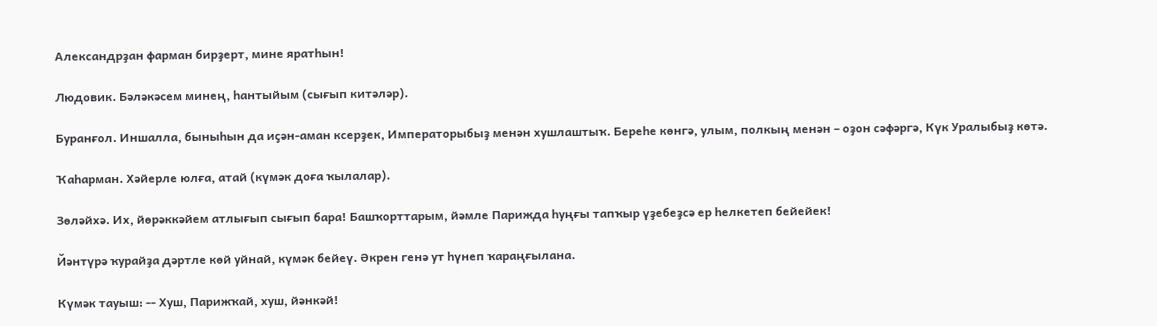Александрҙан фарман бирҙерт, мине яратһын!

Людовик. Бәләкәсем минең, һантыйым (сығып китәләр).

Буранғол. Иншалла, быныһын да иҫән-аман ксерҙек, Императорыбыҙ менән хушлаштыҡ. Береһе көнгә, улым, полкың менән – оҙон сәфәргә, Күк Уралыбыҙ көтә.

Ҡаһарман. Хәйерле юлға, атай (күмәк доға ҡылалар).

Зөләйхә. Их, йөрәккәйем атлығып сығып бара! Башҡорттарым, йәмле Парижда һуңғы тапҡыр үҙебеҙсә ер һелкетеп бейейек!

Йәнтүрә ҡурайҙа дәртле көй уйнай, күмәк бейеү. Әкрен генә ут һүнеп ҡараңғылана.

Күмәк тауыш: -- Хуш, Парижҡай, хуш, йәнкәй!